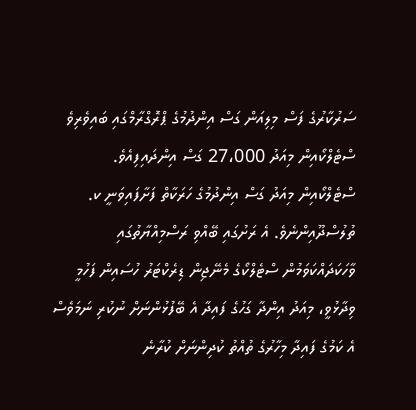ސަރުކާރުގެ ފަސް މިލިއަން ގަސް އިންދުމުގެ ޕްރޮގްރާމްގައި ބައިވެރިވެ ސްޓެލްކޯއިން މިއަދު 27،000 ގަސް އިންދައިފިއެވެ.
ސްޓެލްކޯއިން މިއަދު ގަސް އިންދުމުގެ ހަރަކާތް ފަށާފައިވަނީ ކ. ތުލުސްދޫއިންނެވެ. އެ ރަށުގައި ބޭއްވި ރަސްމިއްޔާތުގައި ވާހަކަދައްކަވަމުން ސްޓެލްކޯގެ މެނޭޖިން ޑިރެކްޓަރު ހުސައިން ފަހުމީ ވިދާޅުވީ، މިއަދު އިންދާ ގަހުގެ ފައިދާ އެ ބޭފުޅުންނަށް ނުކުރި ނަމަވެސް އެ ކަމުގެ ފައިދާ މިހާރުގެ ތުއްތު ކުދިންނަށް ކުރާނެ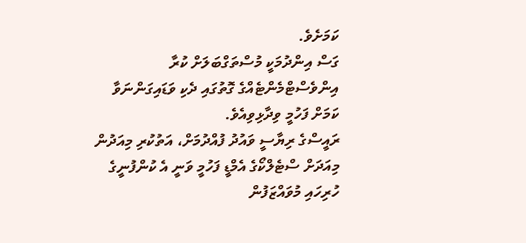ކަމަށެވެ.
ގަސް އިންދުމަކީ މުސްތަގްބަލަށް ކުރާ އިންވެސްޓްމެންޓެއްގެ ގޮތުގައި ދެކި ވަޑައިގަންނަވާ ކަމަށް ފަހުމީ ވިދާޅިވިއެވެ.
ރައީސްގެ ރިޔާސީ ވައުދު ފުއްދުމަށް، އަތުކުރި މިއަދުން މިއަދަށް ސްޓެލްކޯގެ އެމްޑީ ފަހުމީ ވަނީ އެ ކުންފުނީގެ ހުރިހައި މުވައްޒަފުން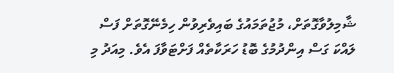ޝާމިލުވާގޮތަށް، މުޖުތަމައުގެ ބައިވެރިވުން ހިމެނޭގޮތަށް ފަސް ލައްކަ ގަސް އިންދުމުގެ ބޮޑު ހަރަކާތެއް ފަށްޓަވާފަ އެވެ. މިއަދު މި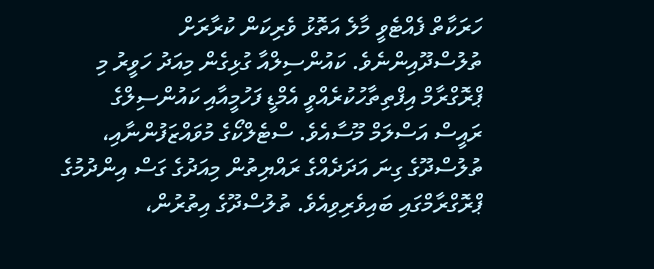ހަރަކާތް ފެއްޓެވީ މާލެ އަތޮޅު ވެރިކަން ކުރާރަށް ތުލުސްދޫއިންނެވެ. ކައުންސިލްއާ ގުޅިގެން މިއަދު ހަވީރު މި ޕްރޮގްރާމް އިފްތިތާހުކުރެއްވީ އެމްޑީ ފަހުމީއާއި ކައުންސިލްގެ ރައީސް އަސްލަމް މޫސާއެވެ. ސްޓެލްކޯގެ މުވައްޒަފުންނާއި، ތުލުސްދޫގެ ގިނަ އަދަދެއްގެ ރައްޔިތުން މިއަދުގެ ގަސް އިންދުމުގެ ޕްރޮގްރާމްގައި ބައިވެރިވިއެވެ. ތުލުސްދޫގެ އިތުރުން،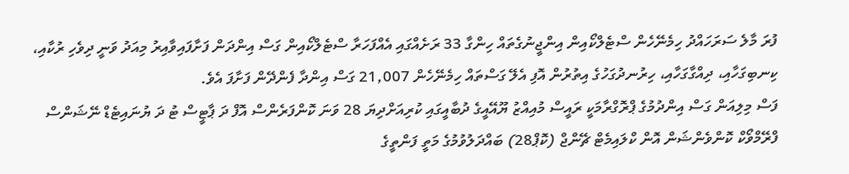ފުރަ މާލެ ސަރަހައްދު ހިމެނޭހެން ސްޓެލްކޯއިން އިންޖީނުގެތައް ހިންގާ 33 ރަށެއްގައި އެއްފަހަރާ ސްޓެލްކޯއިން ގަސް އިންދަން ފަށާފައިވާއިރު މިއަދު ވަނީ ދިވެހި ރުކާއި، ކިނބިގަހާއި، ދިއްގާގަހާއި، ހިރުނދުގަހުގެ އިތުރުން އޮފި އެލޭ ގަސްތައް ހިމެނޭހެން 21,007 ގަސް އިންދާ ފެންދޭން ފަށާފަ އެވެ.
ފަސް މިލިއަން ގަސް އިންދުމުގެ ޕްރޮގްރާމަކީ ރައީސް މުއިއްޒު ޔޫއޭއީގެ ދުބާއީގައި ކުރިއަށްދިޔަ 28 ވަނަ ކޮންފަރެންސް އޮފް ދަ ޕާޓީސް ޓު ދަ ޔުނައިޓެޑް ނޭޝަންސް ފްރޭމްވޯކް ކޮންވެންޝަން އޮން ކްލައިމެޓް ޗޭންޖް (ކޮޕް28) ބައްދަލުވުމުގެ މަތީ ފަންތީގެ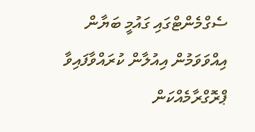ސެގްމެންޓްގައި ގައުމީ ބަޔާން އިއްވަވަމުން އިއުލާން ކުރައްވާފައިވާ ޕްރޮގްރާމެއްކަން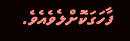ފާހަގަކޮށްލެވެއެވެ.